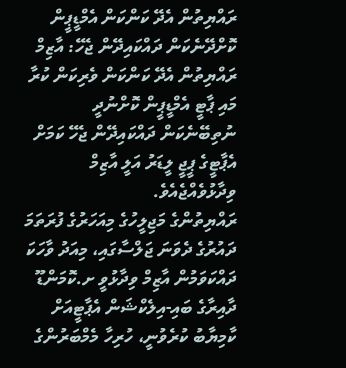ރައްޔިތުން އެދޭ ކަންކަން އެމްޑީޕީން ކޮށްދޭނެކަން ދައްކައިދޭން ޖެހޭ: އާޒިމް
ރައްޔިތުން އެދޭ ކަންކަން ވެރިކަން ކުރާ މައި ޕާޓީ އެމްޑީޕީން ކޮށްނުދީ ނުތިބޭނެކަން ދައްކައިދޭން ޖެހޭ ކަމަށް އެޕާޓީގެ ޕީޖީ ލީޑަރު އަލީ އާޒިމް ވިދާޅުވެއްޖެއެވެ.
ރައްޔިތުންގެ މަޖިލީހުގެ މިއަހަރުގެ ފުރަތަމަ ދައުރުގެ ދެވަނަ ޖަލްސާގައި، މިއަދު ވާހަކަ ދައްކަވަމުން އާޒިމް ވިދާޅުވީ ށ.ކޮމަންޑޫ ދާއިރާގެ ބައި-އިލެކްޝަން އެޕާޓީއަށް ކާމިޔާބު ކުރެވުނީ، ހުރިހާ މެމްބަރުންގެ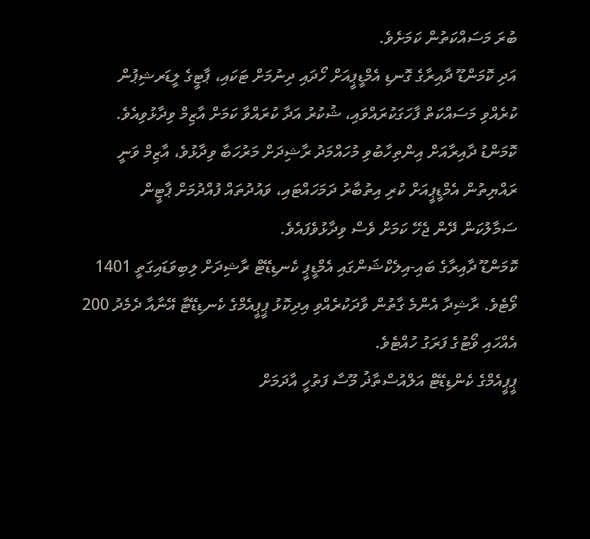ބުރަ މަސައްކަތުން ކަމަށެވެ.
އަދި ކޮމަންޑޫ ދާއިރާގެ ގޮނޑި އެމްޑީޕީއަށް ހޯދައި ދިނުމަށް ޓަކައި، ޕާޓީގެ ލީޑަރޝިޕުން ކުރެއްވި މަސައްކަތް ފާހަގަކުރައްވައި، ޝުކުރު އަދާ ކުރައްވާ ކަމަށް އާޒިމް ވިދާޅުވިއެވެ.
ކޮމަންޑު ދާއިރާއަށް އިންތިހާބުވި މުހައްމަދު ރާޝިދަށް މަރުހަބާ ވިދާޅުވެ، އާޒިމް ވަނީ ރައްޔިތުން އެމްޑީޕީއަށް ކުރި އިތުބާރު ދަމަހައްޓައި، ވައުދުތައް ފުއްދުމަށް ޕާޓީން ސަމާލުކަން ދޭން ޖެހޭ ކަމަށް ވެސް ވިދާޅުވެފައެވެ.
ކޮމަންޑޫ ދާއިރާގެ ބައި-އިލެކްޝަންގައި އެމްޑީޕީ ކެނޑިޑޭޓް ރާޝިދަށް ލިބިވަޑައިގަތީ 1401 ވޯޓެވެ. ރާޝިދާ އެންމެ ގާތުން ވާދަކުރެއްވި އިދިކޮޅު ޕީޕީއެމްގެ ކެނޑިޑޭޓާ އޭނާއާ ދެމެދު 200 އެއްހައި ވޯޓުގެ ފަރަގު ހުއްޓެވެ.
ޕީޕީއެމްގެ ކެންޑިޑޭޓް އަލްއުސްތާޛު މޫސާ ފަތުހީ އާދަމަށް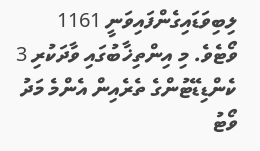ލިބިވަޑައިގެންފައިވަނީ 1161 ވޯޓެވެ. މި އިންތިޚާބުގައި ވާދަކުރި 3 ކެންޑިޑޭޓުންގެ ތެރެއިން އެންމެ މަދު ވޯޓު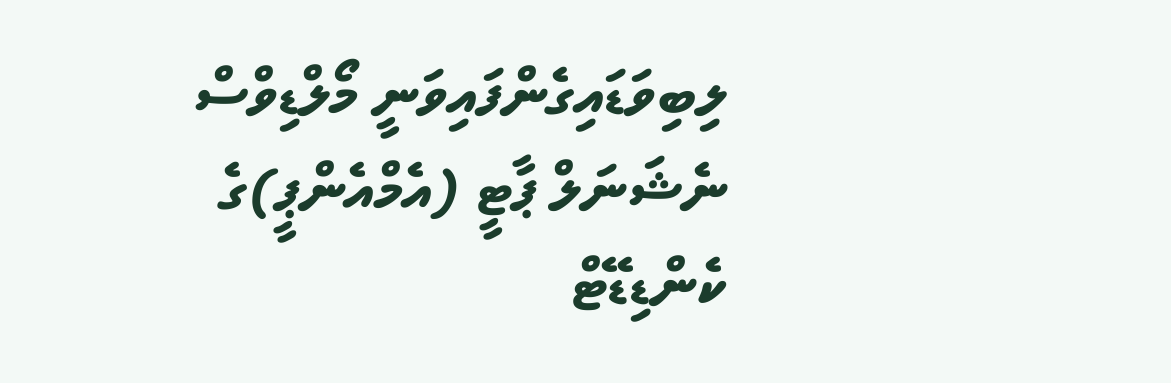ލިބިވަޑައިގެންފައިވަނީ މޯލްޑިވްސް ނެޝަނަލް ޕާޓީ (އެމްއެންޕީ)ގެ ކެންޑިޑޭޓް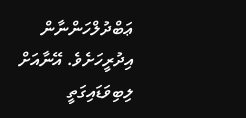ޢަބްދުލްހަންނާން އިދުރީހަށެވެ. އޭނާއަށް ލިބިވަޑައިގަތީ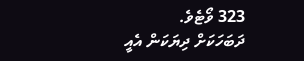323 ވޯޓެވެ.
ދަބަހަކަށް ދިޔަކަން އެއީ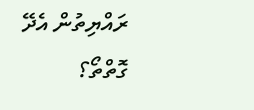ރައްޔިތުން އެދޭ ގޮތްތޯ؟